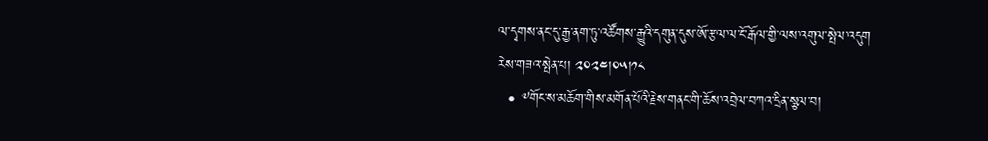ལ་དྭགས་ནང་དུ་རྒྱ་ནག་ཏུ་འཚོགས་རྒྱུའི་དགུན་དུས་ཨོ་རྩལ་ལ་ངོ་རྒོལ་གྱི་ལས་འགུལ་སྤེལ་འདུག
རེས་གཟའ་སྤེན་པ། ༢༠༢༤།༠༥།༡༨
  • ༸གོང་ས་མཆོག་གིས་མགོན་པོའི་རྗེས་གནང་གི་ཆོས་འབྲེལ་བཀའ་དྲིན་སྩལ་བ།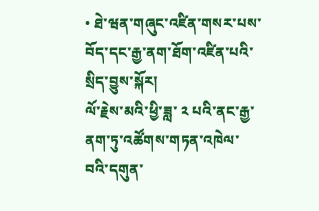• ཐེ་ཝན་གཞུང་འཛིན་གསར་པས་བོད་དང་རྒྱ་ནག་ཐོག་འཛིན་པའི་སྲིད་བྱུས་སྐོར།
ལོ་རྗེས་མའི་ཕྱི་ཟླ་ ༢ པའི་ནང་རྒྱ་ནག་ཏུ་འཚོགས་གཏན་འཁེལ་བའི་དགུན་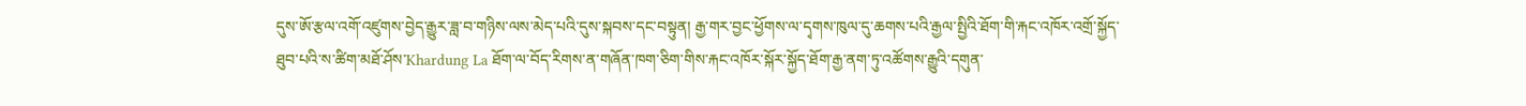དུས་ཨོ་རྩལ་འགོ་འཛུགས་བྱེད་རྒྱུར་ཟླ་བ་གཉིས་ལས་མེད་པའི་དུས་སྐབས་དང་བསྟུན། རྒྱ་གར་བྱང་ཕྱོགས་ལ་དྭགས་ཁུལ་དུ་ཆགས་པའི་རྒྱལ་སྤྱིའི་ཐོག་གི་རྐང་འཁོར་འགྲོ་སྐྱོད་ཐུབ་པའི་ས་ཚིག་མཐོ་ཤོས་Khardung La ཐོག་ལ་བོད་རིགས་ན་གཞོན་ཁག་ཅིག་གིས་རྐང་འཁོར་སྐོར་སྐྱོད་ཐོག་རྒྱ་ནག་ཏུ་འཚོགས་རྒྱུའི་དགུན་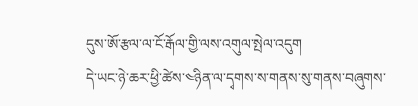དུས་ཨོ་རྩལ་ལ་ངོ་རྒོལ་གྱི་ལས་འགུལ་སྤེལ་འདུག
དེ་ཡང་ཉེ་ཆར་ཕྱི་ཚེས་༤ཉིན་ལ་དྭགས་ས་གནས་སུ་གནས་བཞུགས་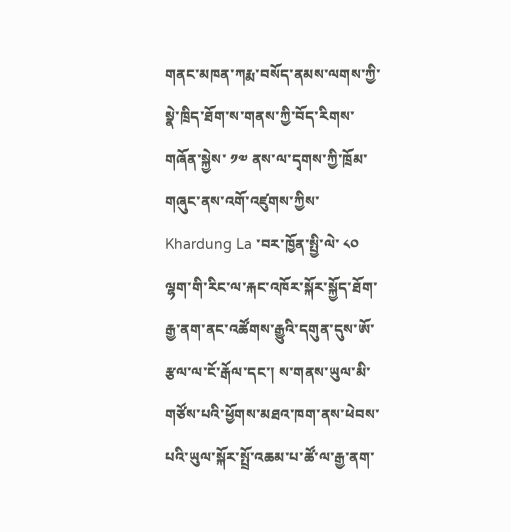གནང་མཁན་ཀརྨ་བསོད་ནམས་ལགས་ཀྱི་སྣེ་ཁྲིད་ཐོག་ས་གནས་ཀྱི་བོད་རིགས་གཞོན་སྐྱེས་ ༡༧ ནས་ལ་དྭགས་ཀྱི་ཁྲོམ་གཞུང་ནས་འགོ་འཛུགས་ཀྱིས་ Khardung La ་བར་ཁྱོན་སྤྱི་ལེ་ ༨༠ ལྷག་གི་རིང་ལ་རྐང་འཁོར་སྐོར་སྐྱོད་ཐོག་རྒྱ་ནག་ནང་འཚོགས་རྒྱུའི་དགུན་དུས་ཨོ་རྩལ་ལ་ངོ་རྒོལ་དང་། ས་གནས་ཡུལ་མི་གཙོས་པའི་ཕྱོགས་མཐའ་ཁག་ནས་ཕེབས་པའི་ཡུལ་སྐོར་སྤྲོ་འཆམ་པ་ཚོ་ལ་རྒྱ་ནག་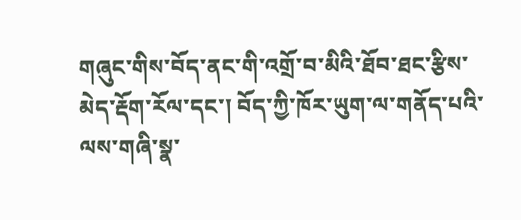གཞུང་གིས་བོད་ནང་གི་འགྲོ་བ་མིའི་ཐོབ་ཐང་རྩིས་མེད་རྡོག་རོལ་དང་། བོད་ཀྱི་ཁོར་ཡུག་ལ་གནོད་པའི་ལས་གཞི་སྣ་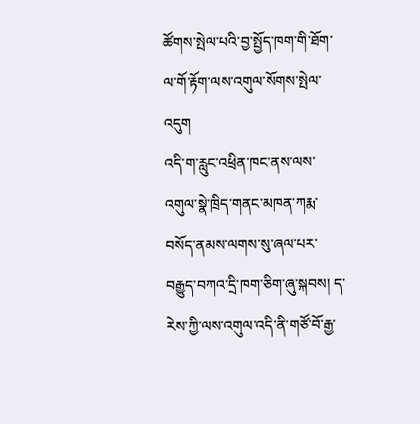ཚོགས་སྤེལ་པའི་བྱ་སྤྱོད་ཁག་གི་ཐོག་ལ་གོ་རྟོག་ལས་འགུལ་སོགས་སྤེལ་འདུག
འདི་ག་རླུང་འཕྲིན་ཁང་ནས་ལས་འགུལ་སྣེ་ཁྲིད་གནང་མཁན་ཀརྨ་བསོད་ནམས་ལགས་སུ་ཞལ་པར་བརྒྱུད་བཀའ་དྲི་ཁག་ཅིག་ཞུ་སྐབས། ད་རེས་ཀྱི་ལས་འགུལ་འདི་ནི་གཙོ་བོ་རྒྱ་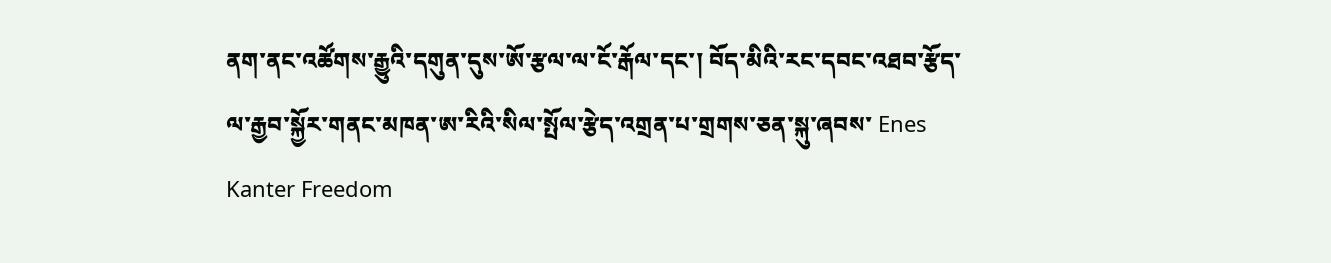ནག་ནང་འཚོགས་རྒྱུའི་དགུན་དུས་ཨོ་རྩལ་ལ་ངོ་རྒོལ་དང་། བོད་མིའི་རང་དབང་འཐབ་རྩོད་ལ་རྒྱབ་སྐྱོར་གནང་མཁན་ཨ་རིའི་སིལ་སྤོལ་རྩེད་འགྲན་པ་གྲགས་ཅན་སྐུ་ཞབས་ Enes Kanter Freedom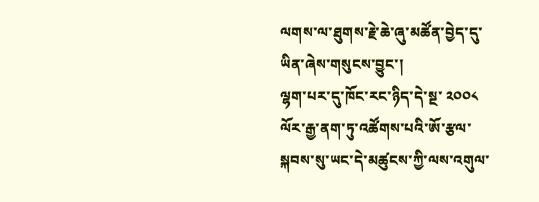ལགས་ལ་ཐུགས་རྗེ་ཆེ་ཞུ་མཚོན་བྱེད་དུ་ཡིན་ཞེས་གསུངས་བྱུང་།
ལྷག་པར་དུ་ཁོང་རང་ཉིད་དེ་སྔ་ ༢༠༠༨ ལོར་རྒྱ་ནག་ཏུ་འཚོགས་པའི་ཨོ་རྩལ་སྐབས་སུ་ཡང་དེ་མཚུངས་ཀྱི་ལས་འགུལ་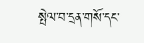སྤེལ་བ་དྲན་གསོ་དང་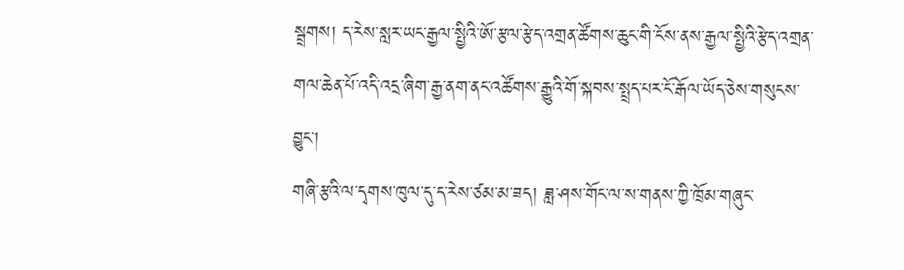སྦྲགས། ད་རེས་སླར་ཡང་རྒྱལ་སྤྱིའི་ཨོ་རྩལ་རྩེད་འགྲན་ཚོགས་ཆུང་གི་ངོས་ནས་རྒྱལ་སྤྱིའི་རྩེད་འགྲན་གལ་ཆེན་པོ་འདི་འདྲ་ཞིག་རྒྱ་ནག་ནང་འཚོགས་རྒྱུའི་གོ་སྐབས་སྤྲད་པར་ངོ་རྒོལ་ཡོད་ཅེས་གསུངས་བྱུང་།
གཞི་རྩའི་ལ་དྭགས་ཁུལ་དུ་ད་རེས་ཙམ་མ་ཟད། ཟླ་ཤས་གོང་ལ་ས་གནས་ཀྱི་ཁྲོམ་གཞུང་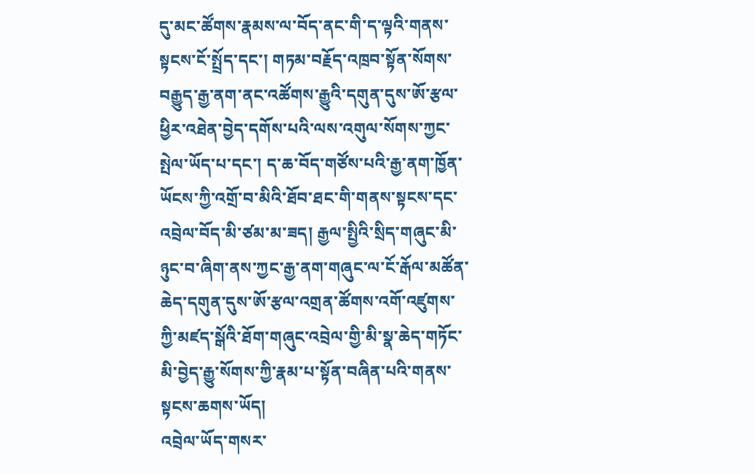དུ་མང་ཚོགས་རྣམས་ལ་བོད་ནང་གི་ད་ལྟའི་གནས་སྟངས་ངོ་སྤྲོད་དང་། གཏམ་བརྗོད་འཁྲབ་སྟོན་སོགས་བརྒྱུད་རྒྱ་ནག་ནང་འཚོགས་རྒྱུའི་དགུན་དུས་ཨོ་རྩལ་ཕྱིར་འཐེན་བྱེད་དགོས་པའི་ལས་འགུལ་སོགས་ཀྱང་སྤེལ་ཡོད་པ་དང་། ད་ཆ་བོད་གཙོས་པའི་རྒྱ་ནག་ཁྱོན་ཡོངས་ཀྱི་འགྲོ་བ་མིའི་ཐོབ་ཐང་གི་གནས་སྟངས་དང་འབྲེལ་བོད་མི་ཙམ་མ་ཟད། རྒྱལ་སྤྱིའི་སྲིད་གཞུང་མི་ཉུང་བ་ཞིག་ནས་ཀྱང་རྒྱ་ནག་གཞུང་ལ་ངོ་རྒོལ་མཚོན་ཆེད་དགུན་དུས་ཨོ་རྩལ་འགྲན་ཚོགས་འགོ་འཛུགས་ཀྱི་མཛད་སྒོའི་ཐོག་གཞུང་འབྲེལ་གྱི་མི་སྣ་ཆེད་གཏོང་མི་བྱེད་རྒྱུ་སོགས་ཀྱི་རྣམ་པ་སྟོན་བཞིན་པའི་གནས་སྟངས་ཆགས་ཡོད།
འབྲེལ་ཡོད་གསར་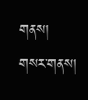གནས།
གསར་གནས།